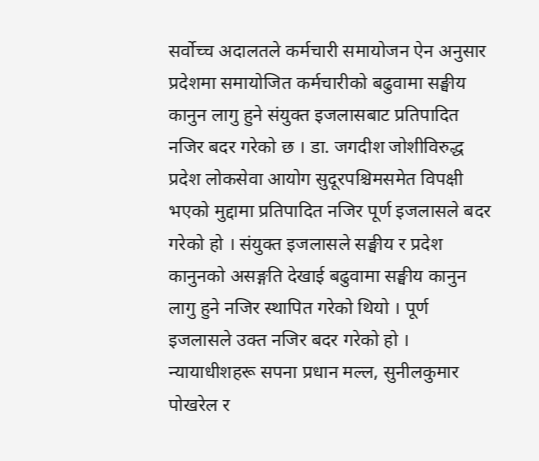सर्वोच्च अदालतले कर्मचारी समायोजन ऐन अनुसार प्रदेशमा समायोजित कर्मचारीको बढुवामा सङ्घीय कानुन लागु हुने संयुक्त इजलासबाट प्रतिपादित नजिर बदर गरेको छ । डा. जगदीश जोशीविरुद्ध प्रदेश लोकसेवा आयोग सुदूरपश्चिमसमेत विपक्षी भएको मुद्दामा प्रतिपादित नजिर पूर्ण इजलासले बदर गरेको हो । संयुक्त इजलासले सङ्घीय र प्रदेश कानुनको असङ्गति देखाई बढुवामा सङ्घीय कानुन लागु हुने नजिर स्थापित गरेको थियो । पूर्ण इजलासले उक्त नजिर बदर गरेको हो ।
न्यायाधीशहरू सपना प्रधान मल्ल, सुनीलकुमार पोखरेल र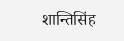शान्तिसिंह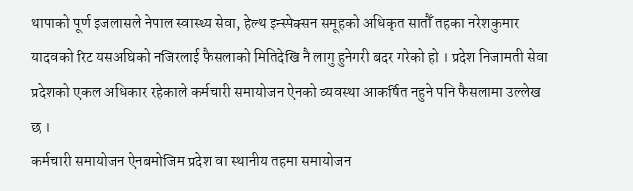थापाको पूर्ण इजलासले नेपाल स्वास्थ्य सेवा, हेल्थ इन्स्पेक्सन समूहको अधिकृत सातौँ तहका नरेशकुमार यादवको रिट यसअघिको नजिरलाई फैसलाको मितिदेखि नै लागु हुनेगरी बदर गरेको हो । प्रदेश निजामती सेवा प्रदेशको एकल अधिकार रहेकाले कर्मचारी समायोजन ऐनको व्यवस्था आकर्षित नहुने पनि फैसलामा उल्लेख छ ।
कर्मचारी समायोजन ऐनबमोजिम प्रदेश वा स्थानीय तहमा समायोजन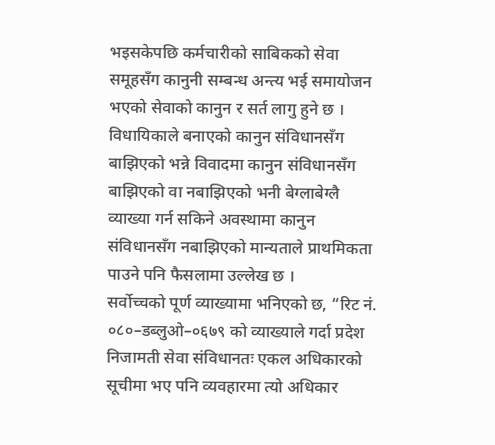भइसकेपछि कर्मचारीको साबिकको सेवा समूहसँग कानुनी सम्बन्ध अन्त्य भई समायोजन भएको सेवाको कानुन र सर्त लागु हुने छ । विधायिकाले बनाएको कानुन संविधानसँग बाझिएको भन्ने विवादमा कानुन संविधानसँग बाझिएको वा नबाझिएको भनी बेग्लाबेग्लै व्याख्या गर्न सकिने अवस्थामा कानुन संविधानसँग नबाझिएको मान्यताले प्राथमिकता पाउने पनि फैसलामा उल्लेख छ ।
सर्वोच्चको पूर्ण व्याख्यामा भनिएको छ, “रिट नं. ०८०–डब्लुओ–०६७९ को व्याख्याले गर्दा प्रदेश निजामती सेवा संविधानतः एकल अधिकारको सूचीमा भए पनि व्यवहारमा त्यो अधिकार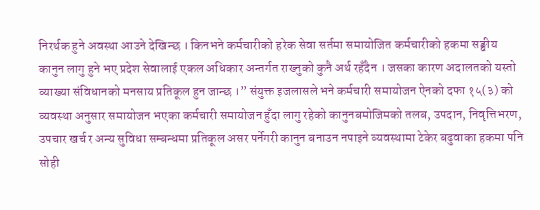निरर्थक हुने अवस्था आउने देखिन्छ । किनभने कर्मचारीको हरेक सेवा सर्तमा समायोजित कर्मचारीको हकमा सङ्घीय कानुन लागु हुने भए प्रदेश सेवालाई एकल अधिकार अन्तर्गत राख्नुको कुनै अर्थ रहँदैन । जसका कारण अदालतको यस्तो व्याख्या संविधानको मनसाय प्रतिकूल हुन जान्छ ।” संयुक्त इजलासले भने कर्मचारी समायोजन ऐनको दफा १५(३) को व्यवस्था अनुसार समायोजन भएका कर्मचारी समायोजन हुँदा लागु रहेको कानुनबमोजिमको तलब, उपदान, निवृत्तिभरण, उपचार खर्च र अन्य सुविधा सम्बन्धमा प्रतिकूल असर पर्नेगरी कानुन बनाउन नपाइने व्यवस्थामा टेकेर बढुवाका हकमा पनि सोही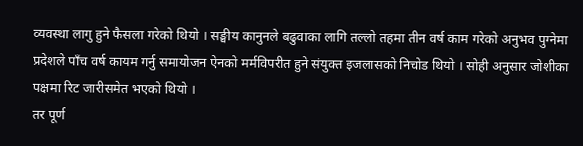व्यवस्था लागु हुने फैसला गरेको थियो । सङ्घीय कानुनले बढुवाका लागि तल्लो तहमा तीन वर्ष काम गरेको अनुभव पुग्नेमा प्रदेशले पाँच वर्ष कायम गर्नु समायोजन ऐनको मर्मविपरीत हुने संयुक्त इजलासको निचोड थियो । सोही अनुसार जोशीका पक्षमा रिट जारीसमेत भएको थियो ।
तर पूर्ण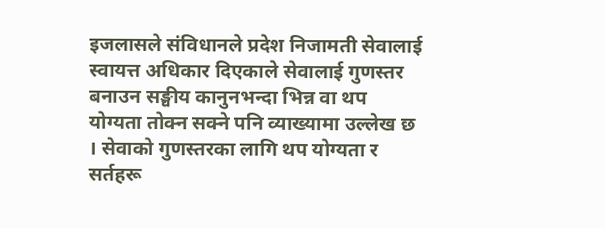इजलासले संविधानले प्रदेश निजामती सेवालाई स्वायत्त अधिकार दिएकाले सेवालाई गुणस्तर बनाउन सङ्घीय कानुनभन्दा भिन्न वा थप योग्यता तोक्न सक्ने पनि व्याख्यामा उल्लेख छ । सेवाको गुणस्तरका लागि थप योग्यता र सर्तहरू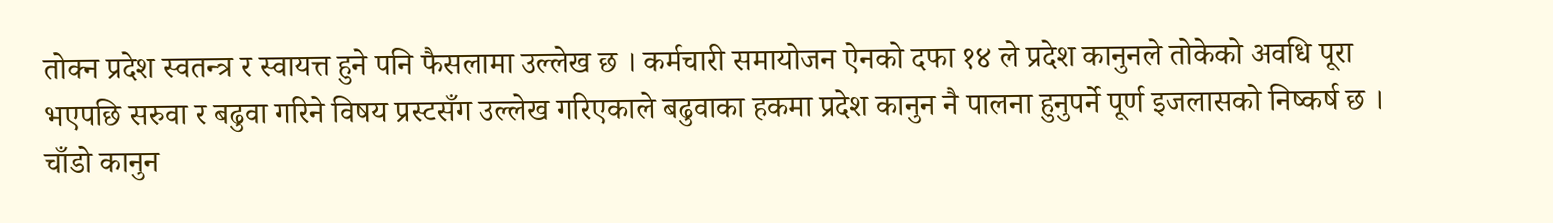तोक्न प्रदेश स्वतन्त्र र स्वायत्त हुने पनि फैसलामा उल्लेख छ । कर्मचारी समायोजन ऐनको दफा १४ ले प्रदेश कानुनले तोकेको अवधि पूरा भएपछि सरुवा र बढुवा गरिने विषय प्रस्टसँग उल्लेख गरिएकाले बढुवाका हकमा प्रदेश कानुन नै पालना हुनुपर्ने पूर्ण इजलासको निष्कर्ष छ ।
चाँडो कानुन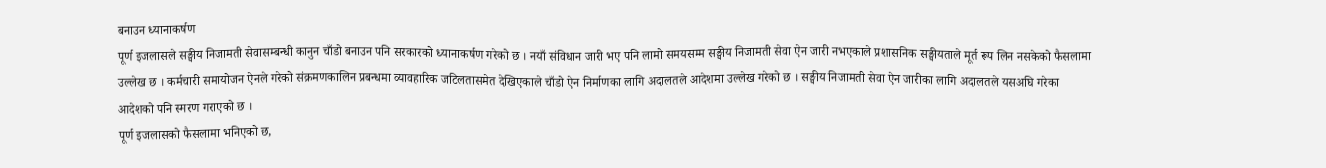बनाउन ध्यानाकर्षण
पूर्ण इजलासले सङ्घीय निजामती सेवासम्बन्धी कानुन चाँडो बनाउन पनि सरकारको ध्यानाकर्षण गरेको छ । नयाँ संविधान जारी भए पनि लामो समयसम्म सङ्घीय निजामती सेवा ऐन जारी नभएकाले प्रशासनिक सङ्घीयताले मूर्त रूप लिन नसकेको फैसलामा उल्लेख छ । कर्मचारी समायोजन ऐनले गरेको संक्रमणकालिन प्रबन्धमा व्यावहारिक जटिलतासमेत देखिएकाले चाँडो ऐन निर्माणका लागि अदालतले आदेशमा उल्लेख गरेको छ । सङ्घीय निजामती सेवा ऐन जारीका लागि अदालतले यसअघि गरेका आदेशको पनि स्मरण गराएको छ ।
पूर्ण इजलासको फैसलामा भनिएको छ,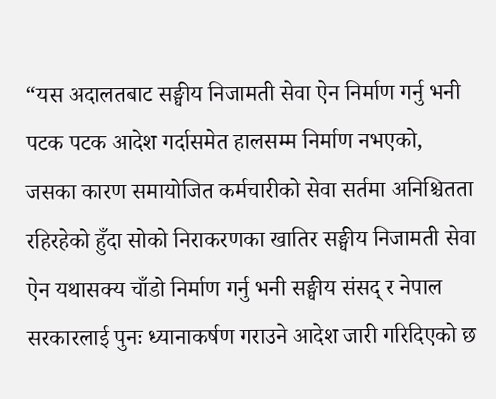“यस अदालतबाट सङ्घीय निजामती सेवा ऐन निर्माण गर्नु भनी पटक पटक आदेश गर्दासमेत हालसम्म निर्माण नभएको, जसका कारण समायोजित कर्मचारीको सेवा सर्तमा अनिश्चितता रहिरहेको हुँदा सोको निराकरणका खातिर सङ्घीय निजामती सेवा ऐन यथासक्य चाँडो निर्माण गर्नु भनी सङ्घीय संसद् र नेपाल सरकारलाई पुनः ध्यानाकर्षण गराउने आदेश जारी गरिदिएको छ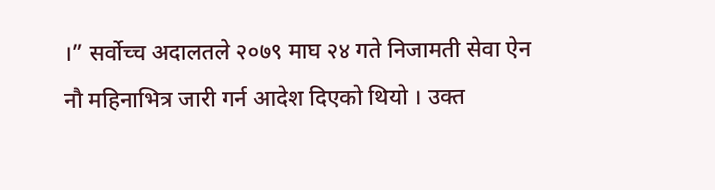।” सर्वोच्च अदालतले २०७९ माघ २४ गते निजामती सेवा ऐन नौ महिनाभित्र जारी गर्न आदेश दिएको थियो । उक्त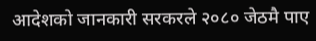आदेशको जानकारी सरकरले २०८० जेठमै पाए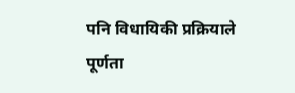पनि विधायिकी प्रक्रियाले पूर्णता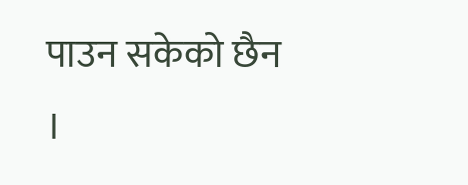पाउन सकेको छैन ।